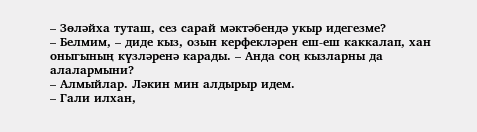– Зөләйха туташ, сез сарай мәктәбендә укыр идегезме?
– Белмим, – диде кыз, озын керфекләрен еш-еш каккалап, хан оныгының күзләренә карады. – Анда соң кызларны да алалармыни?
– Алмыйлар. Ләкин мин алдырыр идем.
– Гали илхан,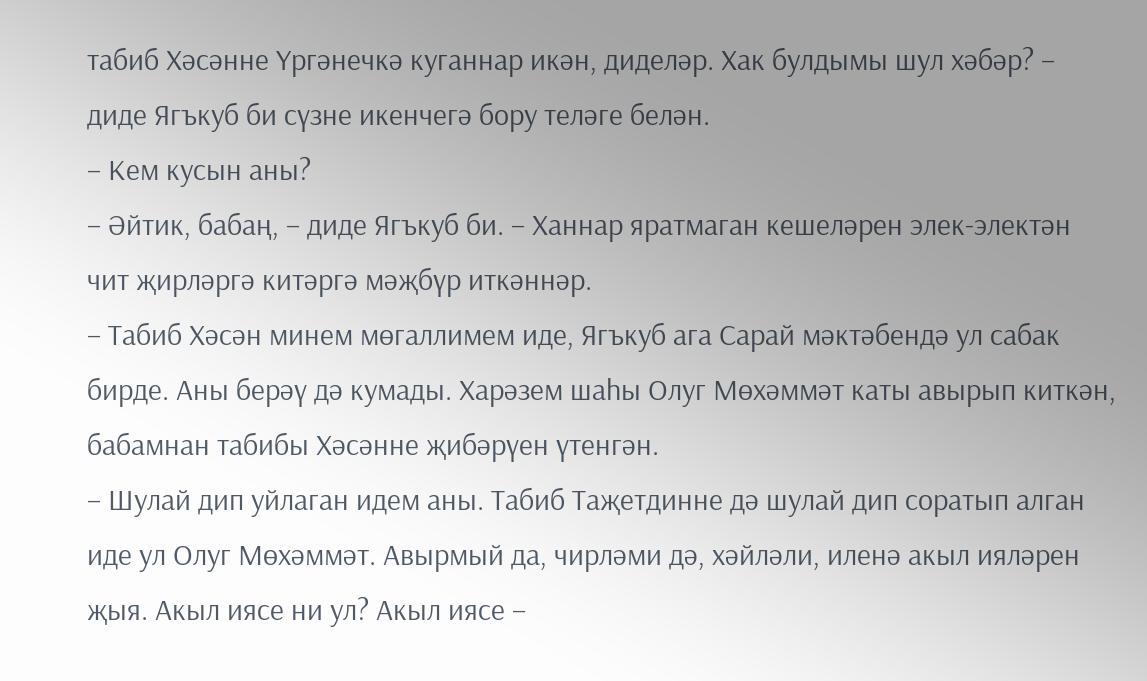табиб Хәсәнне Үргәнечкә куганнар икән, диделәр. Хак булдымы шул хәбәр? – диде Ягъкуб би сүзне икенчегә бору теләге белән.
– Кем кусын аны?
– Әйтик, бабаң, – диде Ягъкуб би. – Ханнар яратмаган кешеләрен элек-электән чит җирләргә китәргә мәҗбүр иткәннәр.
– Табиб Хәсән минем мөгаллимем иде, Ягъкуб ага Сарай мәктәбендә ул сабак бирде. Аны берәү дә кумады. Харәзем шаһы Олуг Мөхәммәт каты авырып киткән, бабамнан табибы Хәсәнне җибәрүен үтенгән.
– Шулай дип уйлаган идем аны. Табиб Таҗетдинне дә шулай дип соратып алган иде ул Олуг Мөхәммәт. Авырмый да, чирләми дә, хәйләли, иленә акыл ияләрен җыя. Акыл иясе ни ул? Акыл иясе –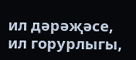ил дәрәҗәсе, ил горурлыгы,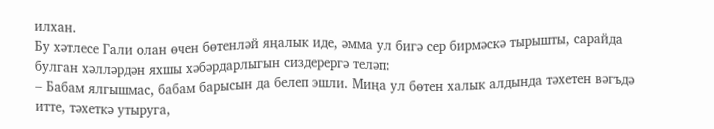илхан.
Бу хәтлесе Гали олан өчен бөтенләй яңалык иде, әмма ул бигә сер бирмәскә тырышты, сарайда булган хәлләрдән яхшы хәбәрдарлыгын сиздерергә теләп:
– Бабам ялгышмас, бабам барысын да белеп эшли. Миңа ул бөтен халык алдында тәхетен вәгъдә итте, тәхеткә утыруга,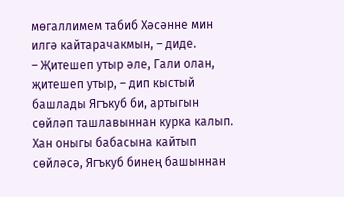мөгаллимем табиб Хәсәнне мин илгә кайтарачакмын, – диде.
– Җитешеп утыр әле, Гали олан, җитешеп утыр, – дип кыстый башлады Ягъкуб би, артыгын сөйләп ташлавыннан курка калып. Хан оныгы бабасына кайтып сөйләсә, Ягъкуб бинең башыннан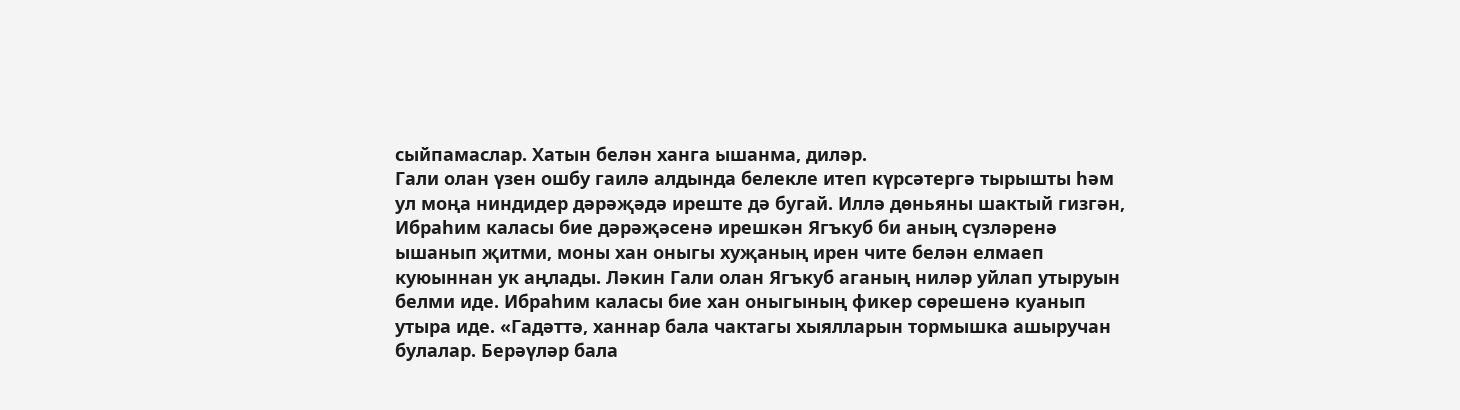сыйпамаслар. Хатын белән ханга ышанма, диләр.
Гали олан үзен ошбу гаилә алдында белекле итеп күрсәтергә тырышты һәм ул моңа ниндидер дәрәҗәдә иреште дә бугай. Иллә дөньяны шактый гизгән, Ибраһим каласы бие дәрәҗәсенә ирешкән Ягъкуб би аның сүзләренә ышанып җитми, моны хан оныгы хуҗаның ирен чите белән елмаеп куюыннан ук аңлады. Ләкин Гали олан Ягъкуб аганың ниләр уйлап утыруын белми иде. Ибраһим каласы бие хан оныгының фикер сөрешенә куанып утыра иде. «Гадәттә, ханнар бала чактагы хыялларын тормышка ашыручан булалар. Берәүләр бала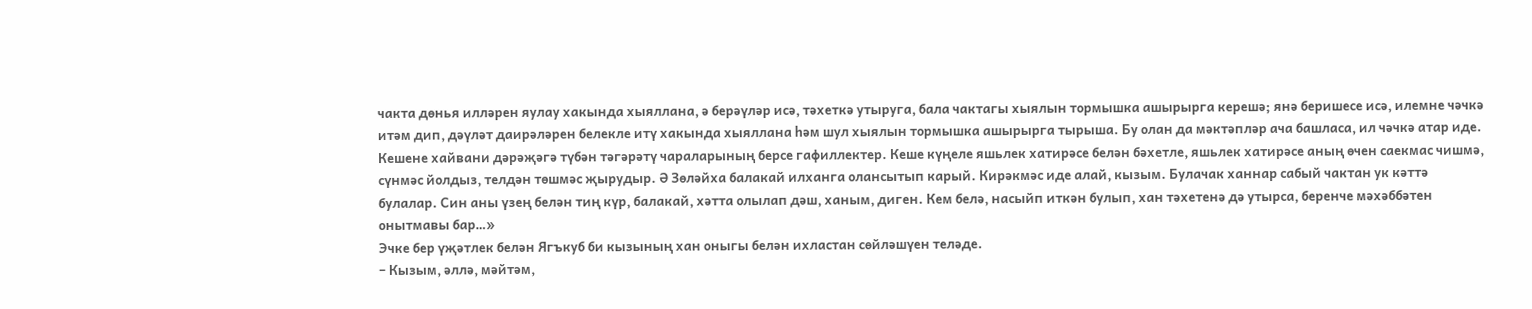чакта дөнья илләрен яулау хакында хыяллана, ә берәүләр исә, тәхеткә утыруга, бала чактагы хыялын тормышка ашырырга керешә; янә беришесе исә, илемне чәчкә итәм дип, дәүләт даирәләрен белекле итү хакында хыяллана һәм шул хыялын тормышка ашырырга тырыша. Бу олан да мәктәпләр ача башласа, ил чәчкә атар иде. Кешене хайвани дәрәҗәгә түбән тәгәрәтү чараларының берсе гафиллектер. Кеше күңеле яшьлек хатирәсе белән бәхетле, яшьлек хатирәсе аның өчен саекмас чишмә, сүнмәс йолдыз, телдән төшмәс җырудыр. Ә Зөләйха балакай илханга олансытып карый. Кирәкмәс иде алай, кызым. Булачак ханнар сабый чактан ук кәттә булалар. Син аны үзең белән тиң күр, балакай, хәтта олылап дәш, ханым, диген. Кем белә, насыйп иткән булып, хан тәхетенә дә утырса, беренче мәхәббәтен онытмавы бар…»
Эчке бер үҗәтлек белән Ягъкуб би кызының хан оныгы белән ихластан сөйләшүен теләде.
– Кызым, әллә, мәйтәм,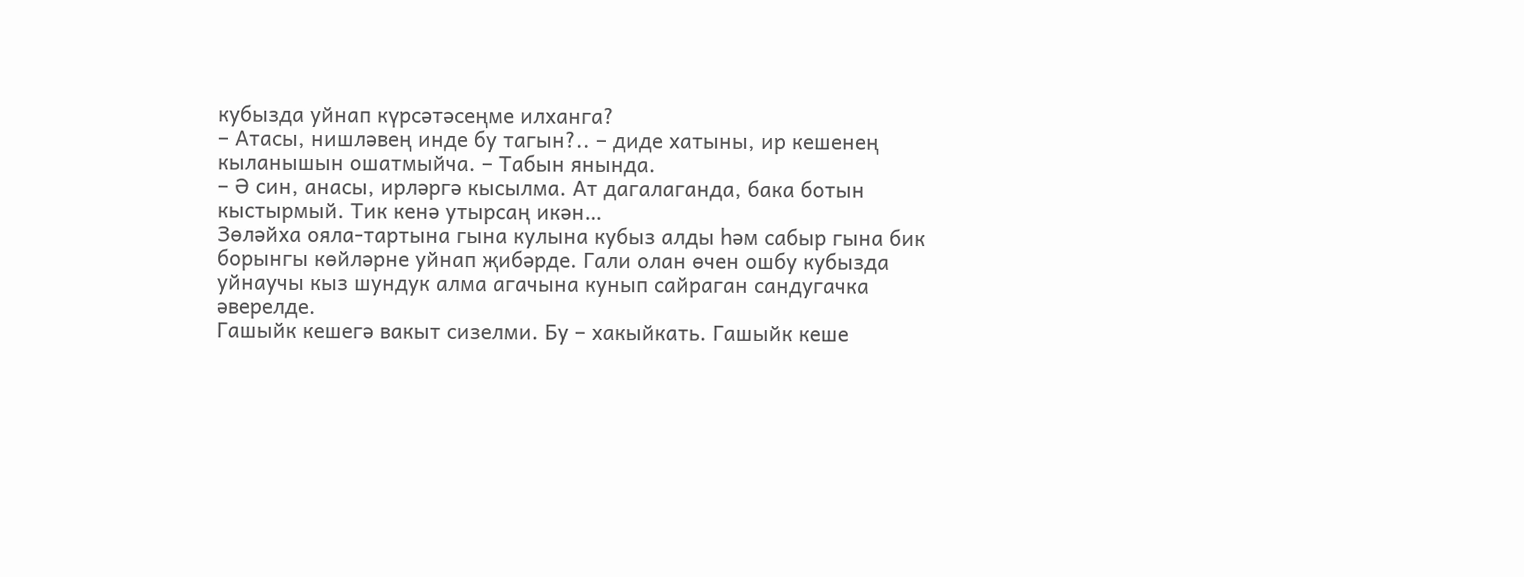кубызда уйнап күрсәтәсеңме илханга?
– Атасы, нишләвең инде бу тагын?.. – диде хатыны, ир кешенең кыланышын ошатмыйча. – Табын янында.
– Ә син, анасы, ирләргә кысылма. Ат дагалаганда, бака ботын кыстырмый. Тик кенә утырсаң икән…
Зөләйха ояла-тартына гына кулына кубыз алды һәм сабыр гына бик борынгы көйләрне уйнап җибәрде. Гали олан өчен ошбу кубызда уйнаучы кыз шундук алма агачына кунып сайраган сандугачка әверелде.
Гашыйк кешегә вакыт сизелми. Бу – хакыйкать. Гашыйк кеше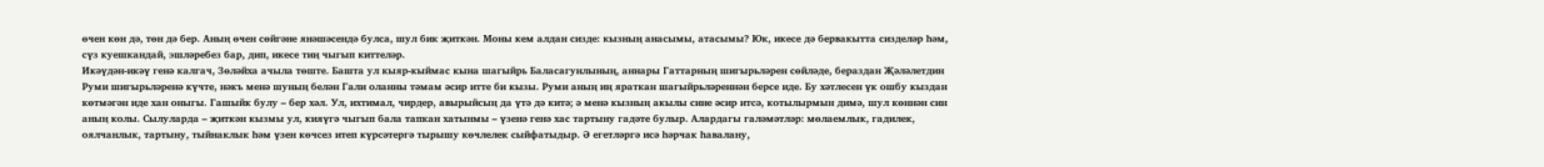өчен көн дә, төн дә бер. Аның өчен сөйгәне янәшәсендә булса, шул бик җиткән. Моны кем алдан сизде: кызның анасымы, атасымы? Юк, икесе дә бервакытта сизделәр һәм, сүз куешкандай, эшләребез бар, дип, икесе тиң чыгып киттеләр.
Икәүдән-икәү генә калгач, Зөләйха ачыла төште. Башта ул кыяр-кыймас кына шагыйрь Баласагунлының, аннары Гаттарның шигырьләрен сөйләде, бераздан Җәләлетдин Руми шигырьләренә күчте, нәкъ менә шуның белән Гали оланны тәмам әсир итте би кызы. Руми аның иң яраткан шагыйрьләреннән берсе иде. Бу хәтлесен үк ошбу кыздан көтмәгән иде хан оныгы. Гашыйк булу – бер хәл. Ул, ихтимал, чирдер, авырыйсың да үтә дә китә; ә менә кызның акылы сине әсир итсә, котылырмын димә, шул көннән син аның колы. Сылуларда – җиткән кызмы ул, кияүгә чыгып бала тапкан хатынмы – үзенә генә хас тартыну гадәте булыр. Алардагы галәмәтләр: мөлаемлык, гадилек, оялчанлык, тартыну, тыйнаклык һәм үзен көчсез итеп күрсәтергә тырышу көчлелек сыйфатыдыр. Ә егетләргә исә һәрчак һавалану,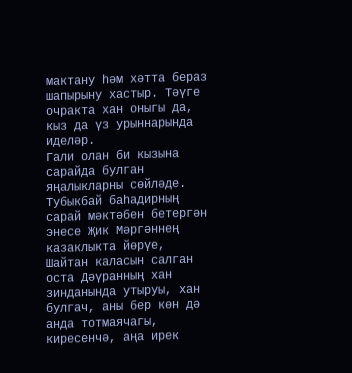мактану һәм хәтта бераз шапырыну хастыр. Тәүге очракта хан оныгы да, кыз да үз урыннарында иделәр.
Гали олан би кызына сарайда булган яңалыкларны сөйләде. Тубыкбай баһадирның сарай мәктәбен бетергән энесе Җик Мәргәннең казаклыкта йөрүе, Шайтан каласын салган оста Дәүранның хан зинданында утыруы, хан булгач, аны бер көн дә анда тотмаячагы, киресенчә, аңа ирек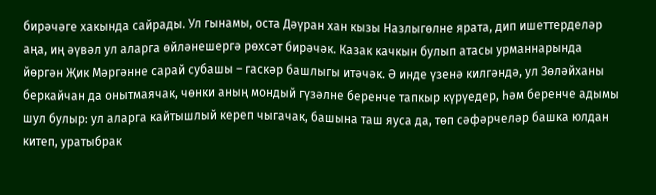бирәчәге хакында сайрады. Ул гынамы, оста Дәүран хан кызы Назлыгөлне ярата, дип ишеттерделәр аңа, иң әүвәл ул аларга өйләнешергә рөхсәт бирәчәк. Казак качкын булып атасы урманнарында йөргән Җик Мәргәнне сарай субашы – гаскәр башлыгы итәчәк. Ә инде үзенә килгәндә, ул Зөләйханы беркайчан да онытмаячак, чөнки аның мондый гүзәлне беренче тапкыр күрүедер, һәм беренче адымы шул булыр: ул аларга кайтышлый кереп чыгачак, башына таш яуса да, төп сәфәрчеләр башка юлдан китеп, уратыбрак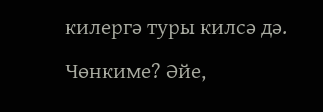килергә туры килсә дә. Чөнкиме? Әйе,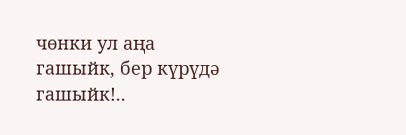чөнки ул аңа гашыйк, бер күрүдә гашыйк!..